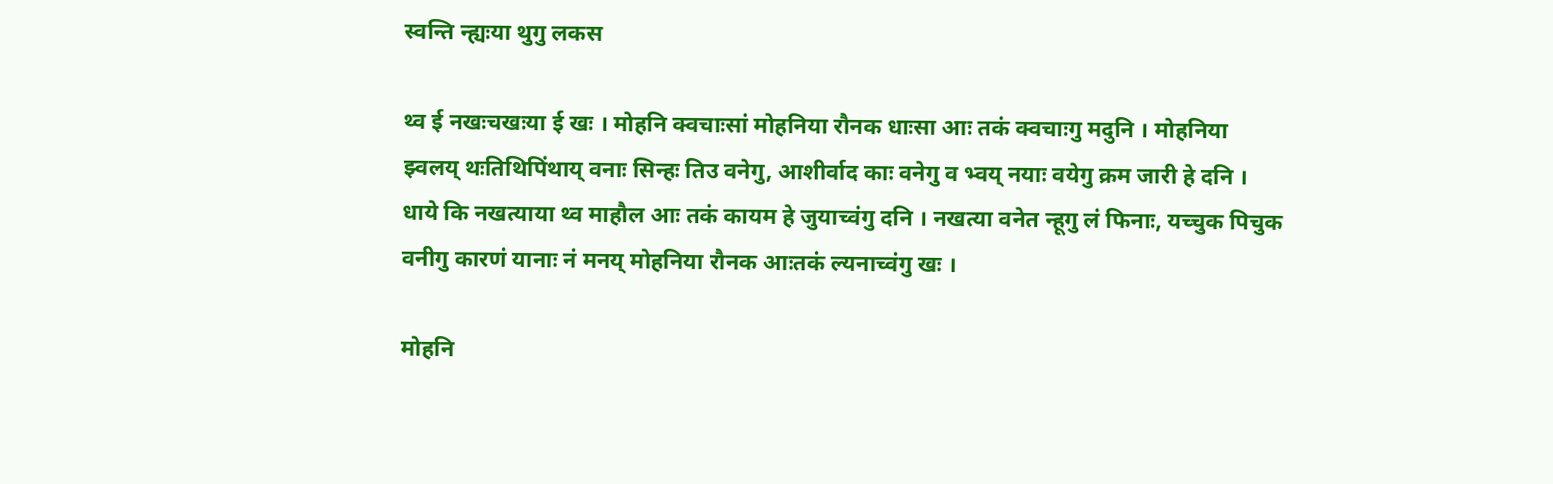स्वन्ति न्ह्यःया थुगु लकस

थ्व ई नखःचखःया ई खः । मोहनि क्वचाःसां मोहनिया रौनक धाःसा आः तकं क्वचाःगु मदुनि । मोहनिया झ्वलय् थःतिथिपिंथाय् वनाः सिन्हः तिउ वनेगु, आशीर्वाद काः वनेगु व भ्वय् नयाः वयेगु क्रम जारी हे दनि । धाये कि नखत्याया थ्व माहौल आः तकं कायम हे जुयाच्वंगु दनि । नखत्या वनेत न्हूगु लं फिनाः, यच्चुक पिचुक वनीगु कारणं यानाः नं मनय् मोहनिया रौनक आःतकं ल्यनाच्वंगु खः ।

मोहनि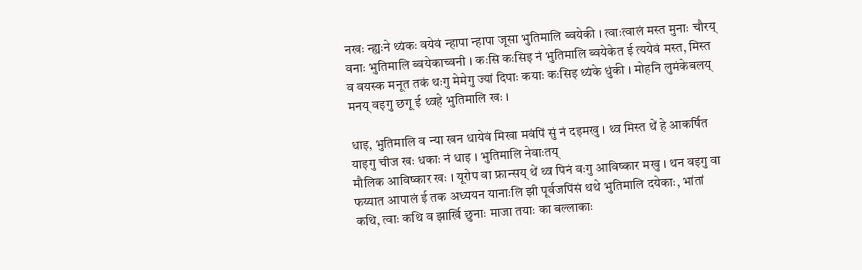नखः न्ह्यःने थ्यंकः वयेवं न्हापा न्हापा जूसा भुतिमालि ब्वयेकी । त्वाःत्वालं मस्त मुनाः चौरय् वनाः भुतिमालि ब्वयेकाच्वनी । कःसि कःसिइ नं भुतिमालि ब्वयेकेत ई त्ययेवं मस्त, मिस्त व वयस्क मनूत तकं थःगु मेमेगु ज्यां दिपाः कयाः कःसिइ थ्यंके धुंकी । मोहनि लुमंकेबलय् मनय् वइगु छगू ई थ्वहे भुतिमालि खः ।

धाइ, भुतिमालि व न्या खन धायेवं मिखा मवंपिं सुं नं दइमखु । थ्व मिस्त थें हे आकर्षित याइगु चीज खः धकाः नं धाइ । भुतिमालि नेवाःतय्
मौलिक आविष्कार खः । यूरोप वा फ्रान्सय् थें थ्व पिनं वःगु आविष्कार मखु । थन वइगु वा फय्यात आपालं ई तक अध्ययन यानाःलि झी पूर्वजपिंसं थथे भुतिमालि दयेकाः, भांतां कथि, त्वाः कथि व झार्खि छुनाः माजा तयाः का बल्लाकाः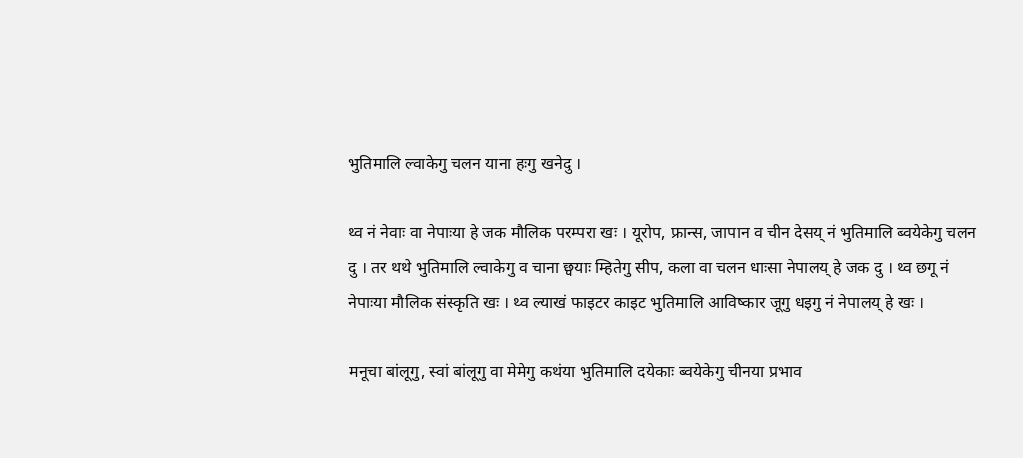भुतिमालि ल्वाकेगु चलन याना हःगु खनेदु ।

थ्व नं नेवाः वा नेपाःया हे जक मौलिक परम्परा खः । यूरोप, फ्रान्स, जापान व चीन देसय् नं भुतिमालि ब्वयेकेगु चलन दु । तर थथे भुतिमालि ल्वाकेगु व चाना छ्वयाः म्हितेगु सीप, कला वा चलन धाःसा नेपालय् हे जक दु । थ्व छगू नं नेपाःया मौलिक संस्कृति खः । थ्व ल्याखं फाइटर काइट भुतिमालि आविष्कार जूगु धइगु नं नेपालय् हे खः ।

मनूचा बांलूगु, स्वां बांलूगु वा मेमेगु कथंया भुतिमालि दयेकाः ब्वयेकेगु चीनया प्रभाव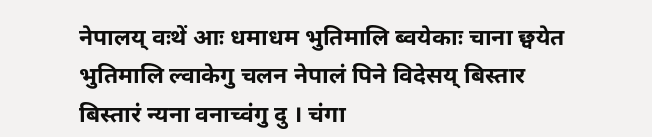नेपालय् वःथें आः धमाधम भुतिमालि ब्वयेकाः चाना छ्वयेत भुतिमालि ल्वाकेगु चलन नेपालं पिने विदेसय् बिस्तार बिस्तारं न्यना वनाच्वंगु दु । चंगा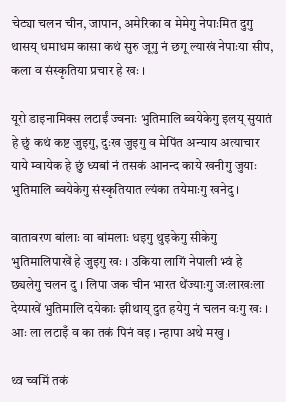चेट्या चलन चीन, जापान, अमेरिका व मेमेगु नेपाःमित दुगु थासय् धमाधम कासा कथं सुरु जूगु नं छगू ल्याखं नेपाःया सीप, कला व संस्कृतिया प्रचार हे खः ।

यूरो डाइनामिक्स लटाईं ज्वनाः भुतिमालि ब्वयेकेगु इलय् सुयातं हे छुं कथं कष्ट जुइगु, दुःख जुइगु व मेपिंत अन्याय अत्याचार याये म्वायेक हे छुं ध्यबां नं तसकं आनन्द काये खनीगु जुयाः भुतिमालि ब्वयेकेगु संस्कृतियात ल्यंका तयेमाःगु खनेदु ।

वातावरण बांलाः वा बांमलाः धइगु थुइकेगु सीकेगु भुतिमालिपाखें हे जुइगु खः । उकिया लागिं नेपाली भ्वं हे छ्यलेगु चलन दु । लिपा जक चीन भारत थेंज्याःगु जःलाखःला देय्पाखें भुतिमालि दयेकाः झीथाय् दुत हयेगु नं चलन वःगु खः । आः ला लटाइँ व का तकं पिनं वइ । न्हापा अथे मखु ।

थ्व च्वमिं तकं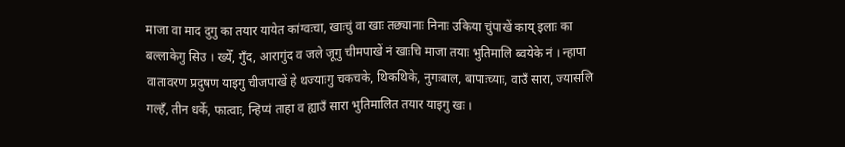माजा वा माद दुगु का तयार यायेत कांग्वःचा, खाःचुं वा खाः तछ्यानाः निनाः उकिया चुंपाखें काय् इलाः का बल्लाकेगु सिउ । ख्येँ, गुँद, आरागुंद व जले जूगु चीमपाखें नं खाःचि माजा तयाः भुतिमालि ब्वयेके नं । न्हापा वातावरण प्रदुषण याइगु चीजपाखें हे थज्याःगु चकचके, थिकथिके, नुगःबाल, बापाःच्याः, वाउँ सारा, ज्यासलि गल्हँ, तीन धर्के, फात्वाः, न्हिप्यं ताहा व ह्याउँ सारा भुतिमालित तयार याइगु खः ।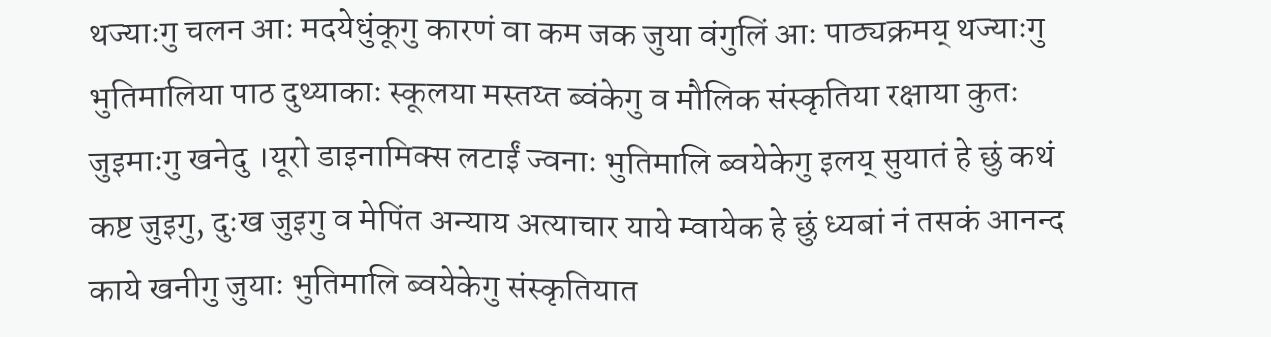थज्याःगु चलन आः मदयेधुंकूगु कारणं वा कम जक जुया वंगुलिं आः पाठ्यक्रमय् थज्याःगु भुतिमालिया पाठ दुथ्याकाः स्कूलया मस्तय्त ब्वंकेगु व मौलिक संस्कृतिया रक्षाया कुतः जुइमाःगु खनेदु ।यूरो डाइनामिक्स लटाईं ज्वनाः भुतिमालि ब्वयेकेगु इलय् सुयातं हे छुं कथं कष्ट जुइगु, दुःख जुइगु व मेपिंत अन्याय अत्याचार याये म्वायेक हे छुं ध्यबां नं तसकं आनन्द काये खनीगु जुयाः भुतिमालि ब्वयेकेगु संस्कृतियात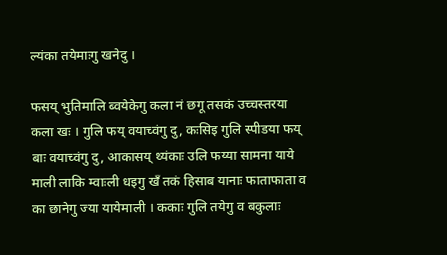ल्यंका तयेमाःगु खनेदु ।

फसय् भुतिमालि ब्वयेकेगु कला नं छगू तसकं उच्चस्तरया कला खः । गुलि फय् वयाच्वंगु दु, कःसिइ गुलि स्पीडया फय् बाः वयाच्वंगु दु, आकासय् थ्यंकाः उलि फय्या सामना याये माली लाकि म्वाःली धइगु खँ तकं हिसाब यानाः फाताफाता व का छानेगु ज्या यायेमाली । ककाः गुलि तयेगु व बकुलाः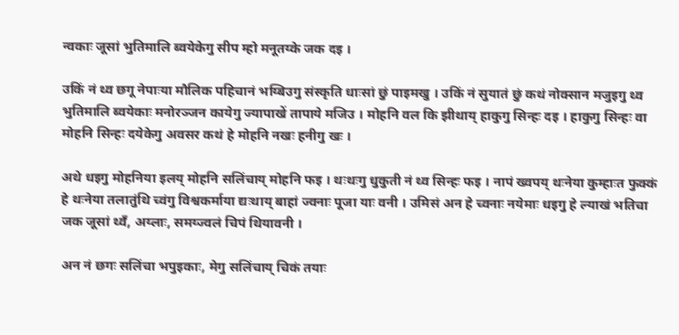न्वकाः जूसां भुतिमालि ब्वयेकेगु सीप म्हो मनूतय्के जक दइ ।

उकिं नं थ्व छगू नेपाःया मौलिक पहिचानं भय्बिउगु संस्कृति धाःसां छुं पाइमखु । उकिं नं सुयातं छुं कथं नोक्सान मजुइगु थ्व भुतिमालि ब्वयेकाः मनोरञ्जन कायेगु ज्यापाखें तापाये मजिउ । मोहनि वल कि झीथाय् हाकुगु सिन्हः दइ । हाकुगु सिन्हः वा मोहनि सिन्हः दयेकेगु अवसर कथं हे मोहनि नखः हनीगु खः ।

अथे धइगु मोहनिया इलय् मोहनि सलिंचाय् मोहनि फइ । थःथःगु धुकुती नं थ्व सिन्हः फइ । नापं ख्वपय् थःनेया कुम्हाःत फुक्कं हे थःनेया तलातुंथि च्वंगु विश्वकर्माया द्यःथाय् बाहां ज्वनाः पूजा याः वनी । उमिसं अन हे च्वनाः नयेमाः धइगु हे ल्याखं भतिचा जक जूसां थ्वँ, अय्लाः, समय्ज्वलं चिपं थियावनी ।

अन नं छगः सलिंचा भपुइकाः, मेगु सलिंचाय् चिकं तयाः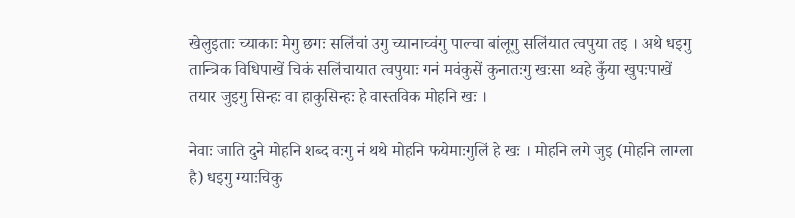खेलुइताः च्याकाः मेगु छगः सलिंचां उगु च्यानाच्वंगु पाल्चा बांलूगु सलिंयात त्वपुया तइ । अथे धइगु तान्त्रिक विधिपाखें चिकं सलिंचायात त्वपुयाः गनं मवंकुसें कुनातःगु खःसा थ्वहे कुँया खुपःपाखें तयार जुइगु सिन्हः वा हाकुसिन्हः हे वास्तविक मोहनि खः ।

नेवाः जाति दुने मोहनि शब्द वःगु नं थथे मोहनि फयेमाःगुलिं हे खः । मोहनि लगे जुइ (मोहनि लाग्ला है) धइगु ग्याःचिकु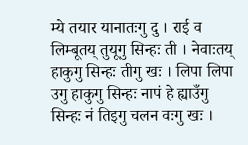म्ये तयार यानातःगु दु । राई व लिम्बूतय् तुयूगु सिन्हः ती । नेवाःतय् हाकुगु सिन्हः तीगु खः । लिपा लिपा उगु हाकुगु सिन्हः नापं हे ह्याउँगु सिन्हः नं तिइगु चलन वःगु खः ।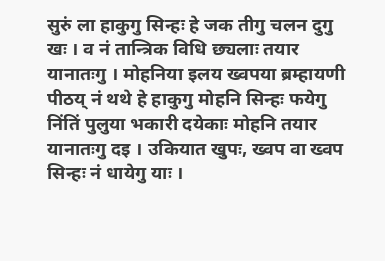सुरुं ला हाकुगु सिन्हः हे जक तीगु चलन दुगु खः । व नं तान्त्रिक विधि छ्यलाः तयार यानातःगु । मोहनिया इलय ख्वपया ब्रम्हायणी
पीठय् नं थथे हे हाकुगु मोहनि सिन्हः फयेगु निंतिं पुलुया भकारी दयेकाः मोहनि तयार यानातःगु दइ । उकियात खुपः, ख्वप वा ख्वप सिन्हः नं धायेगु याः ।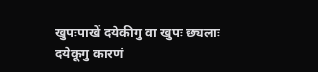खुपःपाखें दयेकीगु वा खुपः छ्यलाः दयेकूगु कारणं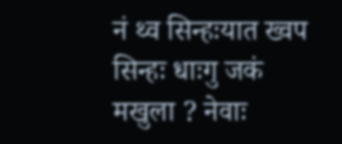नं थ्व सिन्हःयात ख्वप सिन्हः धाःगु जकं मखुला ? नेवाः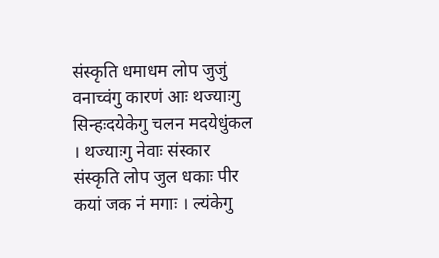संस्कृति धमाधम लोप जुजुं वनाच्वंगु कारणं आः थज्याःगु सिन्हःदयेकेगु चलन मदयेधुंकल । थज्याःगु नेवाः संस्कार संस्कृति लोप जुल धकाः पीर कयां जक नं मगाः । ल्यंकेगु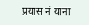प्रयास नं याना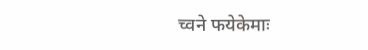च्वने फयेकेमाः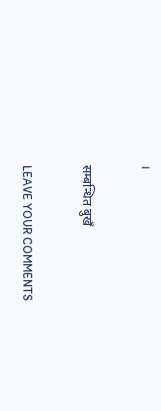।

सम्बन्धित बुखँ

LEAVE YOUR COMMENTS